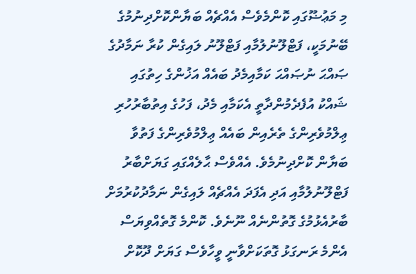މި މަޢުޟޫގައި ކޮންމެވެސް އެއްޗެއް ބަޔާންކޮށްދިނުމުގެ ބޭނުމަކީ، ފަޓްލޫނުލުމާއި ފަޓްލޫނު ލައިގެން ކުރާ ނަމާދުގެ ޞައްޙަ ނުޞައްޙަ ކަމާއިމެދު ބައެއް އަޚުންގެ ހިތުގައި ޝައްކު އުފެދެމުންދާތީ އެކަމާއި މެދު، ފަހުގެ އިތުބާރުހުރި ޢިލްމުވެރިންގެ ތެރެއިން ބައެއް ޢިލްމުވެރިންގެ ފަތުވާ ބަޔާން ކޮށްދިނުމެވެ. އެއްވެސް ޙާލެއްގައި ގަޔަށްބާރު ފަޓްލޫނުލުމާއި އަދި އެފަދަ އެއްޗެއް ލައިގެން ނަމާދުކުރުމަށް ބާރުއެޅުމުގެ ގޮތުންނެއް ނޫނެވެ. ކޮންމެ ގޮތެއްވިޔަސް އެންމެ ރަނގަޅު ގޮތަކަށްވާނީ ވީހާވެސް ގަޔަށް ދޫކޮށް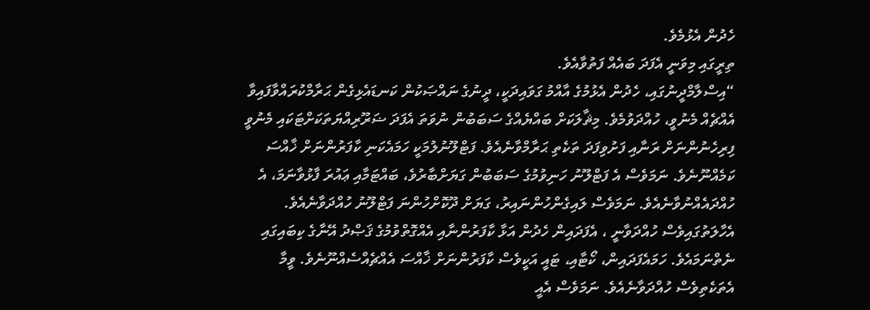ހެދުން އެޅުމެވެ.
ތިރީގައި މިވަނީ އެފަދަ ބައެއް ފަތުވާއެވެ.
“އިސްލާމްދީނުގައި، ހެދުން އެޅުމުގެ އާއްމު ގަވައިދަކީ، ދީނުގެ ނައްޞަކުން ކަނޑައެޅިގެން ޙަރާމްކުރައްވާފައިވާ އެއްޗެއް މެނުވީ، ހުއްދަވުމެވެ. މިޘާލަކަށް ބައްޔެއްގެ ސަބަބުން ނުވަތަ އެފަދަ ޟަރޫރިއްޔަތަކަށްޓަކައި މެނުވީ ފިރިހެނުންނަށް ރަނާއި ފަށުވިފަދަ ތަކެތި ޙަރާމްވާނެއެވެ. ފަޓްލޫނުލުމަކީ ހަމައެކަނި ކާފަރުންނަށް ޚާއްސަ ކަމެއްނޫނެވެ. ނަމަވެސް އެ ފަޓްލޫނު ހަނިވުމުގެ ސަބަބުން ގަޔަށްބާރުވެ، ބައްޓަމާއި ޢައުރަ ފާޅުވާނަމަ، އެ ހުއްދައެއްނުވާނެއެވެ. ނަމަވެސް ލައިގެންހުންނައިރު، ގަޔަށް ދޫކޮށްހުންނަ ފަޓްލޫނު ހުއްދަވާނެއެވެ. އެހާލަތުގައިވެސް ހުއްދަވާނީ ، އެފަދައިން ހެދުން އަޅާ ކާފަރުންނާއި އެއްގޮތްވުމުގެ ޤަޞްދު އޭނާގެ ކިބައިގައި ނެތްނަމައެވެ. ހަމައެފަދައިން، ކޯޓާއި، ޓައީ އަކީވެސް ކާފަރުންނަށް ޚާއްސަ އެއްޗެއްސެއްނޫނެވެ. ވީމާ އެތަކެތިވެސް ހުއްދަވާނެއެވެ. ނަމަވެސް އެއީ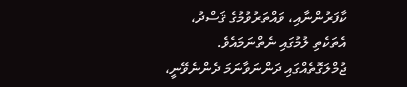ކާފަރުންނާއި، ވައްތަރުވުމުގެ ޤަސްދު، އެތަކެތި ލުމުގައި ނެތްނަމައެވެ. ޖުމްލަގޮތެއްގައި ދަންނަވާނަމަ ދެންނެވޭނީ،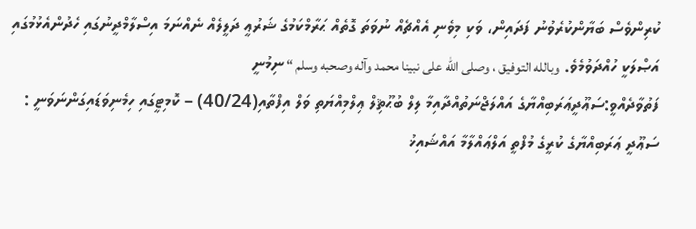ކުރިންވެސް ބަޔާންކުރެވުނު ފަދައިން، ވަކި މިވެނި އެއްޗެއް ނުވަތަ ގޮތެއް ޙަރާމްކަމުގެ ޝަރުޢީ ދަލީލެއް ނެއްނަމަ އިސްލާމްދީނުގައި ހެދުންއެޅުމުގައި އަޞްލަކީ ހުއްދަވުމެވެ. وبالله التوفيق ، وصلى الله على نبينا محمد وآله وصحبه وسلم “ ނިމުނީ
ފަތުވާދެއްވީ:ސަޢޫދީޢަރަބިއްޔާގެ އައްލަޖްނަތުއްދާއިމާ ލިލް ބުޙޫޘިލް ޢިލްމިއްޔަތި ވަލް އިފްތާއި(40/24) – ކޮމިޓީގައި ހިމެނިވަޑައިގަންނަވަނީ : ސަޢޫދީ ޢަރަބިއްޔާގެ ކުރީގެ މުފްތީ އަލްޢައްލާމާ އައްޝައިޚު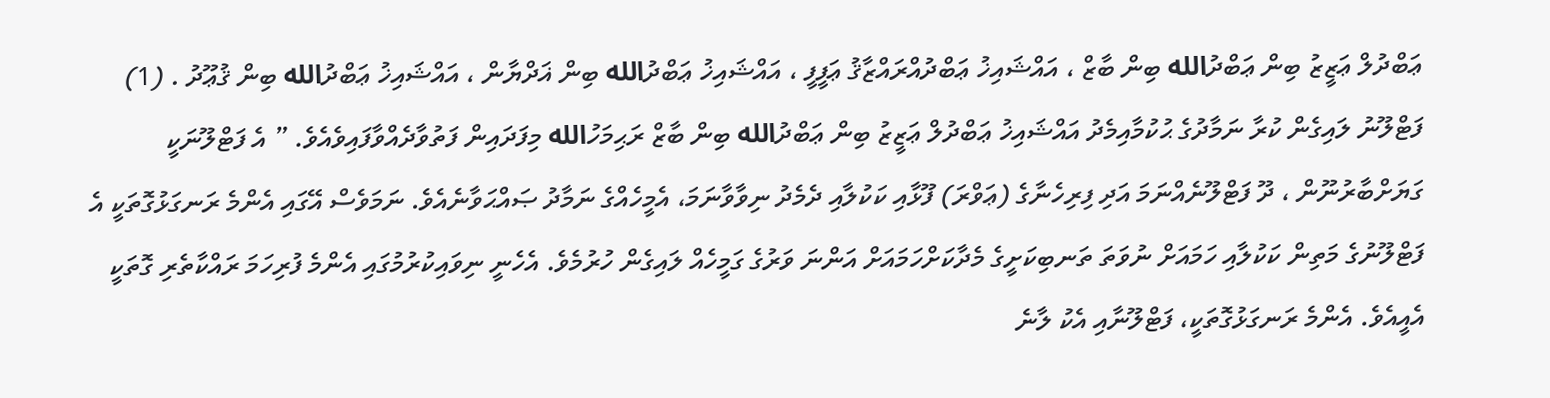ޢަބްދުލް ޢަޒީޒު ބިން ޢަބްދުالله ބިން ބާޒް ، އައްޝައިޚު ޢަބްދުއްރައްޒާޤު ޢަފީފީ ، އައްޝައިޚު ޢަބްދުالله ބިން ޣަދްޔާން ، އައްޝައިޚު ޢަބްދުالله ބިން ޤުޢޫދު . (1)
ފަޓްލޫނު ލައިގެން ކުރާ ނަމާދުގެ ޙުކުމާއިމެދު އައްޝައިޚު ޢަބްދުލް ޢަޒީޒު ބިން ޢަބްދުالله ބިން ބާޒް ރަޙިމަހުالله މިފަދައިން ފަތުވާދެއްވާފައިވެއެވެ. ” އެ ފަޓްލޫނަކީ ގަޔަށްބާރުނޫން ، ދޫ ފަޓްލޫނެއްނަމަ އަދި ފިރިހެނާގެ (ޢަވްރަ) ފޫޅާއި ކަކުލާއި ދެމެދު ނިވާވާނަމަ، އެމީހެއްގެ ނަމާދު ޞައްޙަވާނެއެވެ. ނަމަވެސް އޭގައި އެންމެ ރަނގަޅުގޮތަކީ އެ ފަޓްލޫނުގެ މަތިން ކަކުލާއި ހަމައަށް ނުވަތަ ތަނބިކަށީގެ މެދާކަށްހަމައަށް އަންނަ ވަރުގެ ގަމީހެއް ލައިގެން ހުރުމެވެ. އެހެނީ ނިވައިކުރުމުގައި އެންމެ ފުރިހަމަ ރައްކާތެރި ގޮތަކީ އެއީއެވެ. އެންމެ ރަނގަޅުގޮތަކީ، ފަޓްލޫނާއި އެކު ލާނެ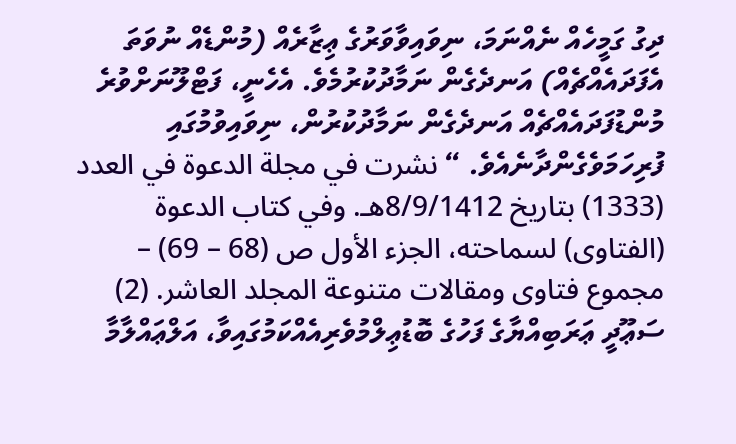ދިގު ގަމީހެއް ނެއްނަމަ، ނިވައިވާވަރުގެ ޢިޒާރެއް (މުންޑެއް ނުވަތަ އެފަދައެއްޗެއް) އަނދެގެން ނަމާދުކުރުމެވެ. އެހެނީ، ފަޓްލޫނަށްވުރެ މުންޑުފަދައެއްޗެއް އަނދެގެން ނަމާދުކުރުން، ނިވައިވުމުގައި ފުރިހަމަވެގެންދާނެއެވެ. “ نشرت في مجلة الدعوة في العدد (1333) بتاريخ 8/9/1412هـ. وفي كتاب الدعوة (الفتاوى) لسماحته، الجزء الأول ص (68 – 69) – مجموع فتاوى ومقالات متنوعة المجلد العاشر. (2)
ސަޢޫދީ ޢަރަބިއްޔާގެ ފަހުގެ ބޮޑުޢިލްމުވެރިއެއްކަމުގައިވާ، އަލްޢައްލާމާ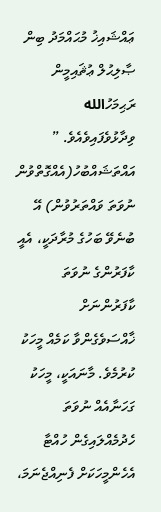ޢައްޝައިޚު މުޙައްމަދު ބިން ޞާލިޙުލް ޢުޘައިމީން ރަޙިމަހުالله ވިދާޅުވެފައިވެއެވެ. ” އައްތަޝައްބުހު(އެއްގޮތްވުން ނުވަތަ ވައްތަރުވުން) އޭ ބުނެވޭ ބަހުގެ މުރާދަކީ، އެއީ ކާފަރުންގެ ނުވަތަ ކާފަރުންނަށް ޚާއްސަވެގެންވާ ކަމެއް މީހަކު ކުރުމެވެ. މާނައަކީ، މީހަކު ގަހަނާއެއް ނުވަތަ ހެދުމެއްލައިގެން ހުއްޓާ އެހެންމީހަކަށް ފެނިއްޖެނަމަ،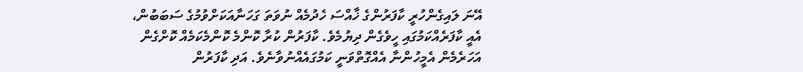އޭނަ ލައިގެންހުރީ ކާފަރުންގެ ޚާއްސަ ހެދުމެއް ނުވަތަ ގަހަނާއަކަށްވުމުގެ ސަބަބުން، އެއީ ކާފަރެއްކަމުގައި ހީވެގެން ދިޔުމެވެ. ކާފަރުން ކުރާ ކޮންމެ ކޮންމެކަމެއް ކޮށްގެން އަހަރެމެން އެމީހުންނާ އެއްގޮތްވަނީ ކަމުގައެއްނުވާނެވެ. އަދި ކާފަރުން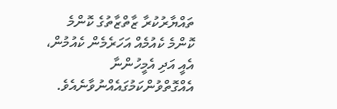ތައްޔާރުކުރާ ޒާތްޒާތުގެ ކޮންމެ ކޮންމެ ކެއުމެއް އަހަރެމެން ކެއުމުން، އެއީ އަދި އެމީހުންނާ އެއްގޮތްވުންކަމުގައެއްނުވާނެއެވެ.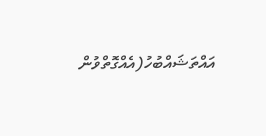އައްތަޝައްބުހު(އެއްގޮތްވުން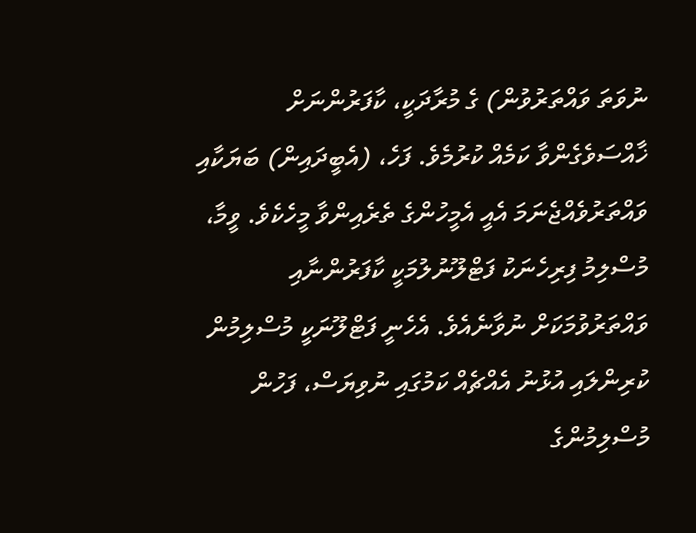ނުވަތަ ވައްތަރުވުން) ގެ މުރާދަކީ، ކާފަރުންނަށް ޚާއްސަވެގެންވާ ކަމެއް ކުރުމެވެ. ފަހެ، (އެބީދައިން) ބަޔަކާއި ވައްތަރުވެއްޖެނަމަ އެއީ އެމީހުންގެ ތެރެއިންވާ މީހެކެވެ. ވީމާ، މުސްލިމު ފިރިހެނަކު ފަޓްލޫނުލުމަކީ ކާފަރުންނާއި ވައްތަރުވުމަކަށް ނުވާނެއެވެ. އެހެނީ ފަޓްލޫނަކީ މުސްލިމުން ކުރިންލައި އުޅުނު އެއްޗެއް ކަމުގައި ނުވިޔަސް، ފަހުން މުސްލިމުންގެ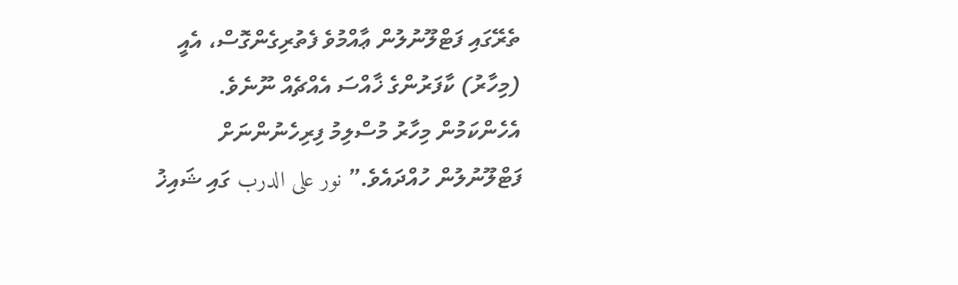ތެރޭގައި ފަޓްލޫނުލުން ޢާއްމުވެ ފެތުރިގެންގޮސް، އެއީ (މިހާރު) ކާފަރުންގެ ޚާއްސަ އެއްޗެއް ނޫނެވެ. އެހެންކަމުން މިހާރު މުސްލިމު ފިރިހެނުންނަށް ފަޓްލޫނުލުން ހުއްދައެވެ.” نور على الدرب ގައި ޝައިޚު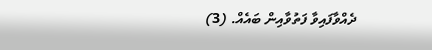ދެއްވާފައިވާ ފަތުވާއިން ބައެއް. (3)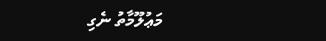މަޢުލޫމާތު ނެގި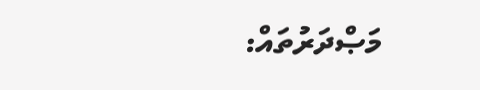މަޞްދަރުތައް: